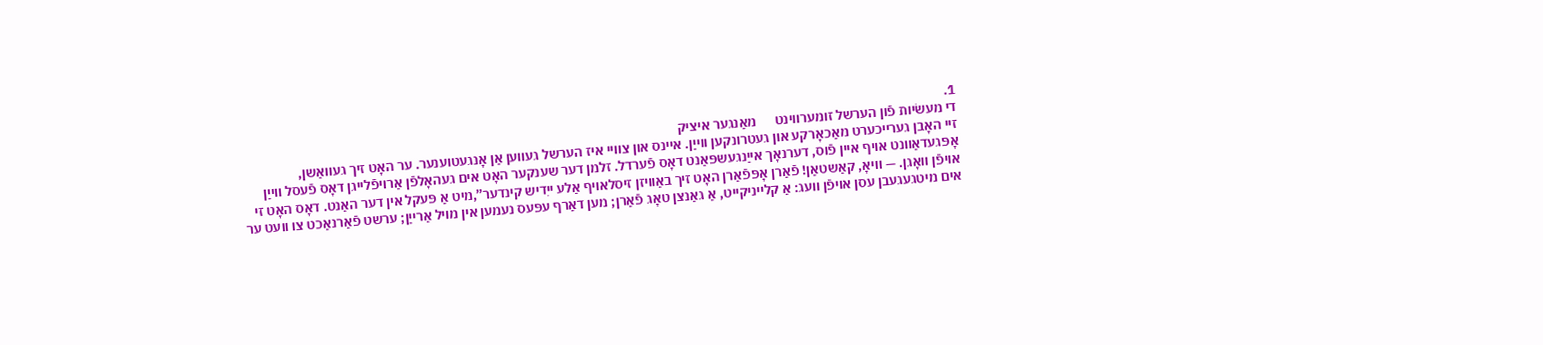1.
די מעשׂיות פֿון הערשל זומערווינט      מאַנגער איציק
זיי האָבן גערייכערט מאַכאָרקע און געטרונקען ווייַן. איינס און צוויי איז הערשל געווען אַן אָנגעטוענער. ער האָט זיך געוואַשן, אָפּגעדאַוונט אויף איין פֿוס, דערנאָך אייַנגעשפּאַנט דאָס פֿערדל. זלמן דער שענקער האָט אים געהאָלפֿן אַרויפֿלייגן דאָס פֿעסל ווייַן אויפֿן וואָגן. — וויאָ, קאַשטאַן! פֿאַרן אָפּפֿאַרן האָט זיך באַוויזן זיסלאויף אַלע ייִדיש קינדער”,מיט אַ פּעקל אין דער האַנט. דאָס האָט זי אים מיטגעגעבן עסן אויפֿן וועג: אַ קלייניקייט, אַ גאַנצן טאָג פֿאַרן; מען דאַרף עפּעס נעמען אין מויל אַרייַן; ערשט פֿאַרנאַכט צו וועט ער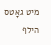מיט גאָטס הילף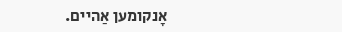אָנקומען אַהיים.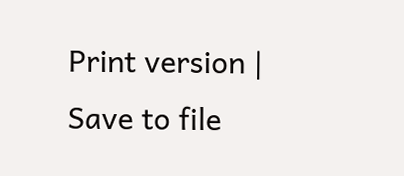Print version | Save to file